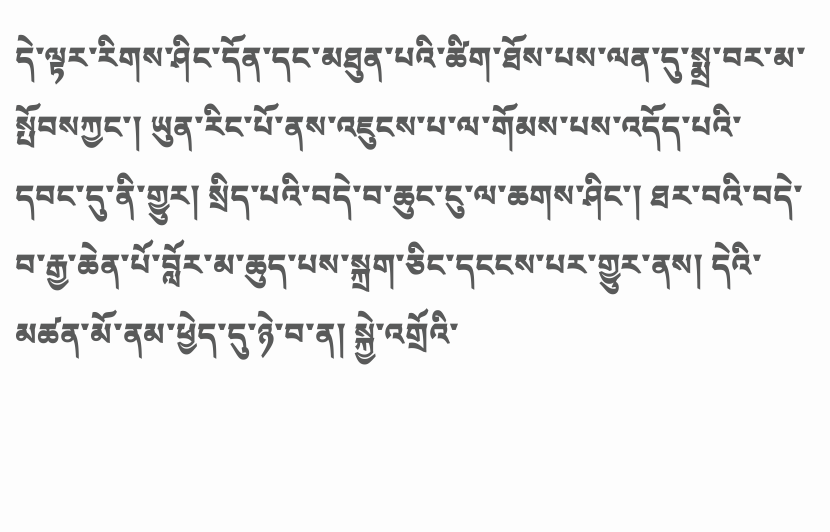དེ་ལྟར་རིགས་ཤིང་དོན་དང་མཐུན་པའི་ཚིག་ཐོས་པས་ལན་དུ་སྨྲ་བར་མ་སྤོབསཀྱང་། ཡུན་རིང་པོ་ནས་འཇུངས་པ་ལ་གོམས་པས་འདོད་པའི་དབང་དུ་ནི་གྱུར། སྲིད་པའི་བདེ་བ་ཆུང་ངུ་ལ་ཆགས་ཤིང་། ཐར་བའི་བདེ་བ་རྒྱ་ཆེན་པོ་བློར་མ་ཆུད་པས་སྐྲག་ཅིང་དངངས་པར་གྱུར་ནས། དེའི་མཚན་མོ་ནམ་ཕྱེད་དུ་ཉེ་བ་ན། སྐྱེ་འགྲོའི་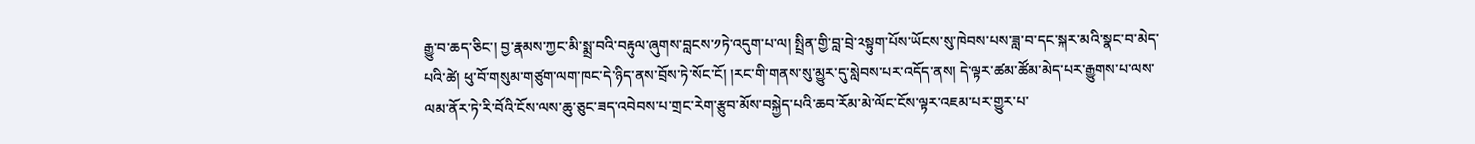རྒྱུ་བ་ཆད་ཅིང་། བྱ་རྣམས་ཀྱང་མི་སྨྲ་བའི་བརྟུལ་ཞུགས་བླངས་༡ཏེ་འདུག་པ་ལ། སྤྲིན་གྱི་བླ་བྲེ་༢སྟུག་པོས་ཡོངས་སུ་ཁེབས་པས་ཟླ་བ་དང་སྐར་མའི་སྣང་བ་མེད་པའི་ཚེ། ཕུ་བོ་གསུམ་གཙུག་ལག་ཁང་དེ་ཉིད་ནས་བྲོས་ཏེ་སོང་ངོ། །རང་གི་གནས་སུ་མྱུར་དུ་སླེབས་པར་འདོད་ནས། དེ་ལྟར་ཚམ་ཚོམ་མེད་པར་རྒྱུགས་པ་ལས་ལམ་ནོར་ཏེ་རི་བོའི་ངོས་ལས་ཆུ་ཅུང་ཟད་འབེབས་པ་གྲང་རེག་རྩུབ་མོས་བསྐྱེད་པའི་ཆབ་རོམ་མེ་ལོང་ངོས་ལྟར་འཇམ་པར་གྱུར་པ་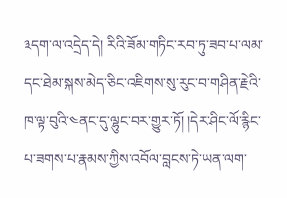༣དག་ལ་འདྲེད་དེ། རིའི་ཟོམ་གཏིང་རབ་ཏུ་ཟབ་པ་ལམ་དང་ཐེམ་སྐས་མེད་ཅིང་འཇིགས་སུ་རུང་བ་གཤིན་རྗེའི་ཁ་ལྟ་བུའི་༤ནང་དུ་ལྷུང་བར་གྱུར་ཏོ། །དེར་ཤིང་ལོ་རྙིང་པ་ཟགས་པ་རྣམས་ཀྱིས་འབོལ་བླངས་ཏེ་ཡན་ལག་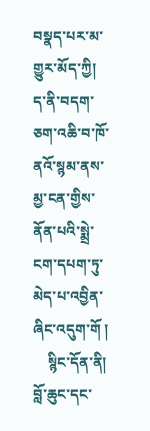བསྣད་པར་མ་གྱུར་མོད་ཀྱི། ད་ནི་བདག་ཅག་འཆི་བ་ཁོ་ནའོ་སྙམ་ནས་མྱ་ངན་གྱིས་ནོན་པའི་སྨྲེ་ངག་དཔག་ཏུ་མེད་པ་འབྱིན་ཞིང་འདུག་གོ །
    སྙིང་དོན་ནི། བློ་ཆུང་དང་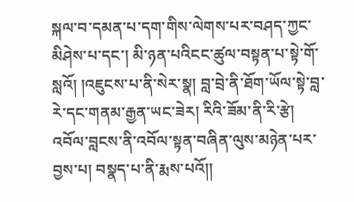སྐལ་བ་དམན་པ་དག་གིས་ལེགས་པར་བཤད་ཀྱང་མིཤེས་པ་དང་། མི་ཉན་པའིངང་ཚུལ་བསྟན་པ་སྟེ་གོ་སླའོ། །འཇུངས་པ་ནི་སེར་སྣ། བླ་བྲེ་ནི་ཐོག་ཡོལ་སྟེ་བླ་རེ་དང་གནམ་རྒྱན་ཡང་ཟེར། རིའི་ཟོམ་ནི་རི་རྩེ། འབོལ་བླངས་ནི་འབོལ་སྟན་བཞིན་ལུས་མཉེན་པར་བྱས་པ། བསྣད་པ་ནི་རྨས་པའོ།།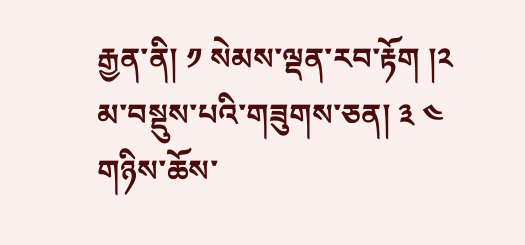རྒྱན་ནི། ༡ སེམས་ལྡན་རབ་རྟོག །༢ མ་བསྡུས་པའི་གཟུགས་ཅན། ༣ ༤ གཉིས་ཆོས་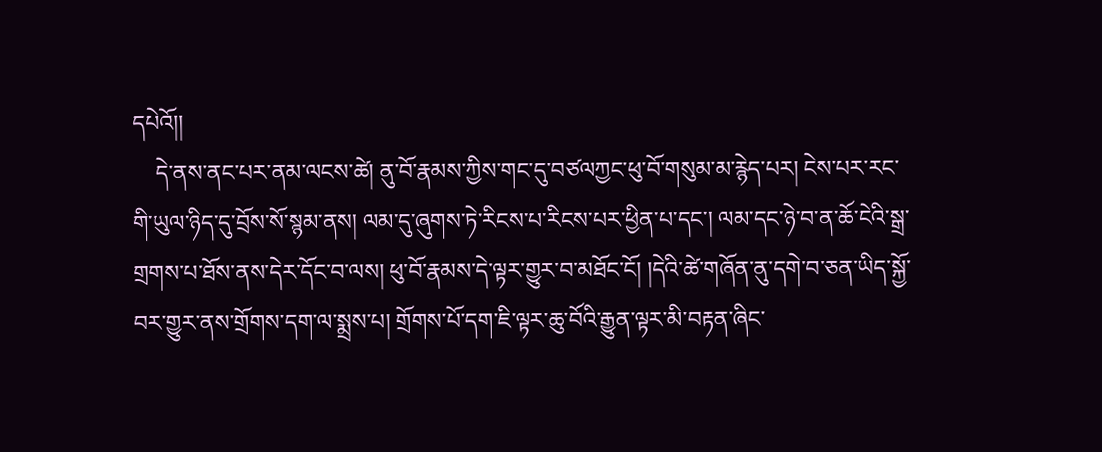དཔེའོ།།
    དེ་ནས་ནང་པར་ནམ་ལངས་ཚེ། ནུ་བོ་རྣམས་ཀྱིས་གང་དུ་བཙལཀྱང་ཕུ་བོ་གསུམ་མ་རྙེད་པར། ངེས་པར་རང་གི་ཡུལ་ཉིད་དུ་བྲོས་སོ་སྙམ་ནས། ལམ་དུ་ཞུགས་ཏེ་རིངས་པ་རིངས་པར་ཕྱིན་པ་དང་། ལམ་དང་ཉེ་བ་ན་ཆོ་ངེའི་སྒྲ་གྲགས་པ་ཐོས་ནས་དེར་དོང་བ་ལས། ཕུ་བོ་རྣམས་དེ་ལྟར་གྱུར་བ་མཐོང་ངོ། །དེའི་ཚེ་གཞོན་ནུ་དགེ་བ་ཅན་ཡིད་སྐྱོ་བར་གྱུར་ནས་གྲོགས་དག་ལ་སྨྲས་པ། གྲོགས་པོ་དག་ཇི་ལྟར་ཆུ་བོའི་རྒྱུན་ལྟར་མི་བརྟན་ཞིང་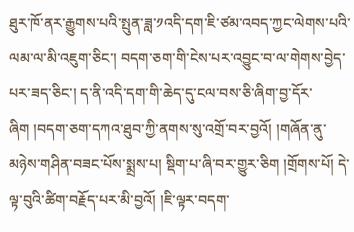ཐུར་ཁོ་ནར་རྒྱུགས་པའི་སྤུན་ཟླ་༡འདི་དག་ཇི་ཙམ་འབད་ཀྱང་ལེགས་པའི་ལམ་ལ་མི་འཇུག་ཅིང་། བདག་ཅག་གི་ངེས་པར་འབྱུང་བ་ལ་གེགས་བྱེད་པར་ཟད་ཅིང་། ད་ནི་འདི་དག་གི་ཆེད་དུ་ངལ་བས་ཅི་ཞིག་བྱ་དོར་ཞིག །བདག་ཅག་དཀའ་ཐུབ་ཀྱི་ནགས་སུ་འགྲོ་བར་བྱའོ། །གཞོན་ནུ་མཉེས་གཤིན་བཟང་པོས་སྨྲས་པ། སྡིག་པ་ཞི་བར་གྱུར་ཅིག །གྲོགས་པོ། དེ་ལྟ་བུའི་ཚིག་བརྗོད་པར་མི་བྱའོ། །ཇི་ལྟར་བདག་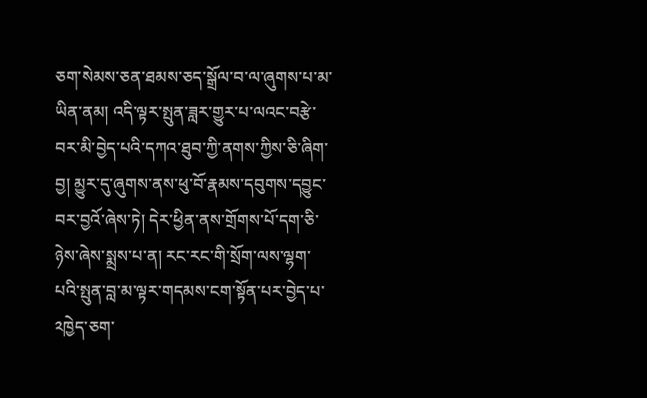ཅག་སེམས་ཅན་ཐམས་ཅད་སྒྲོལ་བ་ལ་ཞུགས་པ་མ་ཡིན་ནམ། འདི་ལྟར་སྤུན་ཟླར་གྱུར་པ་ལའང་བརྩེ་བར་མི་བྱེད་པའི་དཀའ་ཐུབ་ཀྱི་ནགས་ཀྱིས་ཅི་ཞིག་བྱ། མྱུར་དུ་ཞུགས་ནས་ཕུ་བོ་རྣམས་དབུགས་དབྱུང་བར་བྱའོ་ཞེས་ཏེ། དེར་ཕྱིན་ནས་གྲོགས་པོ་དག་ཅི་ཉེས་ཞེས་སྨྲས་པ་ན། རང་རང་གི་སྲོག་ལས་ལྷག་པའི་སྤུན་བླ་མ་ལྟར་གདམས་ངག་སྟོན་པར་བྱེད་པ་༢ཁྱེད་ཅག་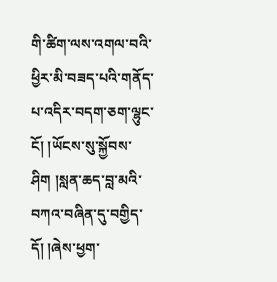གི་ཚིག་ལས་འགལ་བའི་ཕྱིར་མི་བཟད་པའི་གནོད་པ་འདིར་བདག་ཅག་ལྷུང་ངོ། །ཡོངས་སུ་སྐྱོབས་ཤིག །སླན་ཆད་བླ་མའི་བཀའ་བཞིན་དུ་བགྱིད་དོ། །ཞེས་ཕྱག་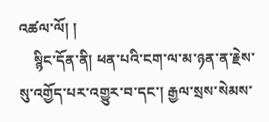འཚལ་ལོ། །
    སྙིང་དོན་ནི། ཕན་པའི་ངག་ལ་མ་ཉན་ན་རྗེས་སུ་འགྱོད་པར་འགྱུར་བ་དང་། རྒྱལ་སྲས་སེམས་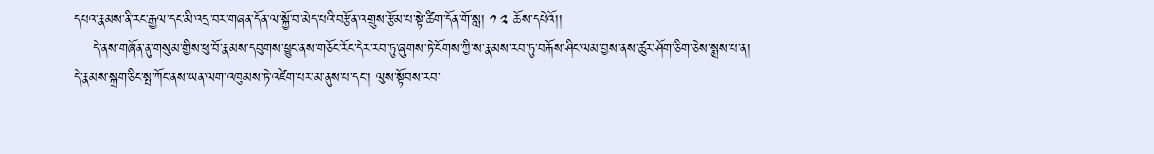དཔའ་རྣམས་ནི་རང་རྒྱལ་དང་མི་འདྲ་བར་གཞན་དོན་ལ་སྐྱོ་བ་མེད་པའི་བརྩོན་འགྲུས་རྩོམ་པ་སྟེ་ཚིག་དོན་གོ་སླ། ༡ ༢ ཆོས་དཔེའོ།།
    དེ་ནས་གཞོན་ནུ་གསུམ་གྱིས་ཕུ་བོ་རྣམས་དབུགས་ཕྱུང་ནས་གཅོང་རོང་དེར་རབ་ཏུ་ཞུགས་ཏེ་ངོགས་ཀྱི་ས་རྣམས་རབ་ཏུ་བརྐོས་ཤིང་ལམ་བྱས་ནས་ཚུར་ཤོག་ཅིག་ཅེས་སྨྲས་པ་ན། དེ་རྣམས་སྐྲག་ཅིང་སྤ་ཀོང་ནས་ཡན་ལག་འཁུམས་ཏེ་འཛེག་པར་མ་ནུས་པ་དང་། ལུས་སྟོབས་རབ་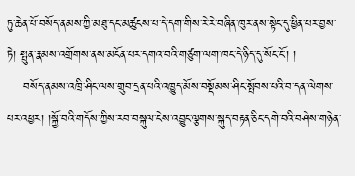ཏུ་ཆེན་པོ་བསོད་ནམས་ཀྱི་མཐུ་དང་མཚུངས་པ་དེ་དག་གིས་རེ་རེ་བཞིན་ཁུར་ནས་སྟེང་དུ་ཕྱིན་པར་བྱས་ཏེ། སྤུན་རྣམས་འགྲོགས་ནས་མངོན་པར་དགའ་བའི་གཙུག་ལག་ཁང་དེ་ཉིད་དུ་སོང་ངོ་། །
    བསོད་ནམས་འཁྲི་ཤིང་ལས་གྲུབ་དྲན་པའི་འཁྱུད་མོས་བསྡོམས་ཤིང་སྤོབས་པའི་བ་དན་ལེགས་པར་འཕྱར། །སྐྱོ་བའི་གདོས་ཀྱིས་རབ་བསྐུལ་ངེས་འབྱུང་ལྕགས་སྐུད་བརྟན་ཅིང་དགེ་བའི་བཤེས་གཉེན་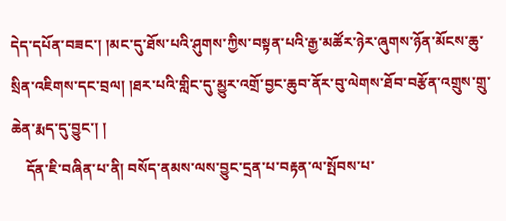དེད་དཔོན་བཟང་། །མང་དུ་ཐོས་པའི་ཤུགས་ཀྱིས་བསྟན་པའི་རྒྱ་མཚོར་ཉེར་ཞུགས་ཉོན་མོངས་ཆུ་སྲིན་འཇིགས་དང་བྲལ། །ཐར་པའི་གླིང་དུ་མྱུར་འགྲོ་བྱང་ཆུབ་ནོར་བུ་ལེགས་ཐོབ་བརྩོན་འགྲུས་གྲུ་ཆེན་རྨད་དུ་བྱུང་། །
    དོན་ཇི་བཞིན་པ་ནི། བསོད་ནམས་ལས་བྱུང་དྲན་པ་བརྟན་ལ་སྤོབས་པ་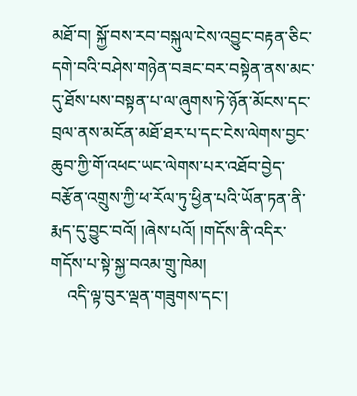མཐོ་བ། སྐྱོ་བས་རབ་བསྐུལ་ངེས་འབྱུང་བརྟན་ཅིང་དགེ་བའི་བཤེས་གཉེན་བཟང་བར་བསྟེན་ནས་མང་དུ་ཐོས་པས་བསྟན་པ་ལ་ཞུགས་ཏེ་ཉོན་མོངས་དང་བྲལ་ནས་མངོན་མཐོ་ཐར་པ་དང་ངེས་ལེགས་བྱང་ཆུབ་ཀྱི་གོ་འཕང་ཡང་ལེགས་པར་འཐོབ་བྱེད་བརྩོན་འགྲུས་ཀྱི་ཕ་རོལ་ཏུ་ཕྱིན་པའི་ཡོན་ཏན་ནི་རྨད་དུ་བྱུང་བའོ། །ཞེས་པའོ། །གདོས་ནི་འདིར་གདོས་པ་སྟེ་སྐྱ་བའམ་གྲུ་ཁེམ།
    འདི་ལྟ་བུར་ལྡན་གཟུགས་དང་།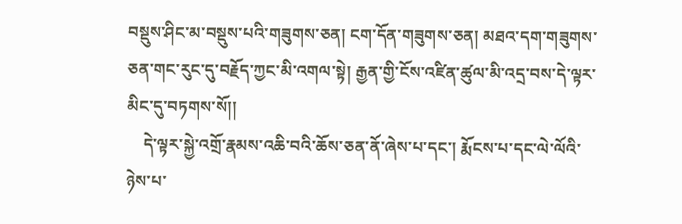བསྡུས་ཤིང་མ་བསྡུས་པའི་གཟུགས་ཅན། ངག་དོན་གཟུགས་ཅན། མཐའ་དག་གཟུགས་ཅན་གང་རུང་དུ་བརྗོད་ཀྱང་མི་འགལ་སྟེ། རྒྱན་གྱི་ངོས་འཛིན་ཚུལ་མི་འདྲ་བས་དེ་ལྟར་མིང་དུ་བཏགས་སོ།།
    དེ་ལྟར་སྐྱེ་འགྲོ་རྣམས་འཆི་བའི་ཆོས་ཅན་ནོ་ཞེས་པ་དང་། རྨོངས་པ་དང་ལེ་ལོའི་ཉེས་པ་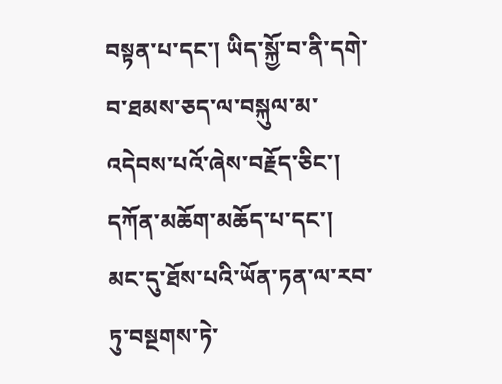བསྟན་པ་དང་། ཡིད་སྐྱོ་བ་ནི་དགེ་བ་ཐམས་ཅད་ལ་བསྐུལ་མ་འདེབས་པའོ་ཞེས་བརྗོད་ཅིང་། དཀོན་མཆོག་མཆོད་པ་དང་། མང་དུ་ཐོས་པའི་ཡོན་ཏན་ལ་རབ་ཏུ་བསྔགས་ཏེ་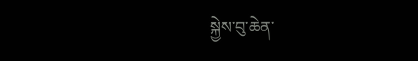སྐྱེས་བུ་ཆེན་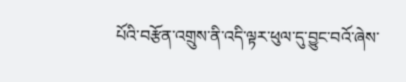པོའི་བརྩོན་འགྲུས་ནི་འདི་ལྟར་ཕུལ་དུ་བྱུང་བའོ་ཞེས་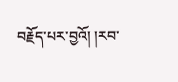བརྗོད་པར་བྱའོ། །རབ་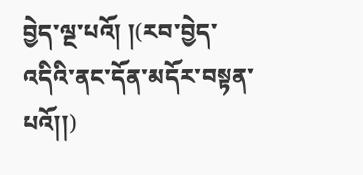བྱེད་ལྔ་པའོ། །(རབ་བྱེད་འདིའི་ནང་དོན་མདོར་བསྟན་པའོ།།)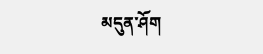མདུན་ཤོག